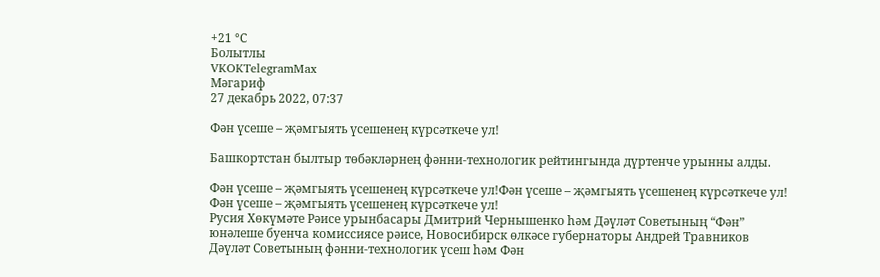+21 °С
Болытлы
VKOKTelegramMax
Мәгариф
27 декабрь 2022, 07:37

Фән үсеше – җәмгыять үсешенең күрсәткече ул!

Башкортстан былтыр төбәкләрнең фәнни-технологик рейтингында дүртенче урынны алды.

Фән үсеше – җәмгыять үсешенең күрсәткече ул!Фән үсеше – җәмгыять үсешенең күрсәткече ул!
Фән үсеше – җәмгыять үсешенең күрсәткече ул!
Русия Хөкүмәте Рәисе урынбасары Дмитрий Чернышенко һәм Дәүләт Советының “Фән” юнәлеше буенча комиссиясе рәисе, Новосибирск өлкәсе губернаторы Андрей Травников Дәүләт Советының фәнни-технологик үсеш һәм Фән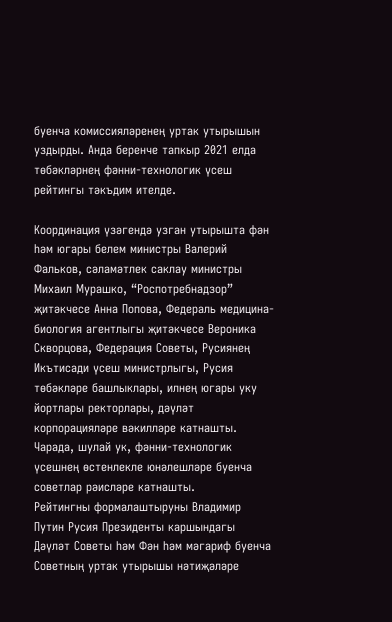буенча комиссияләренең уртак утырышын уздырды. Анда беренче тапкыр 2021 елда төбәкләрнең фәнни-технологик үсеш рейтингы тәкъдим ителде.

Координация үзәгендә узган утырышта фән һәм югары белем министры Валерий Фальков, сәламәтлек саклау министры Михаил Мурашко, “Роспотребнадзор” җитәкчесе Анна Попова, Федераль медицина-биология агентлыгы җитәкчесе Вероника Скворцова, Федерация Советы, Русиянең Икътисади үсеш министрлыгы, Русия төбәкләре башлыклары, илнең югары уку йортлары ректорлары, дәүләт корпорацияләре вәкилләре катнашты. Чарада, шулай ук, фәнни-технологик үсешнең өстенлекле юнәлешләре буенча советлар рәисләре катнашты.
Рейтингны формалаштыруны Владимир Путин Русия Президенты каршындагы Дәүләт Советы һәм Фән һәм мәгариф буенча Советның уртак утырышы нәтиҗәләре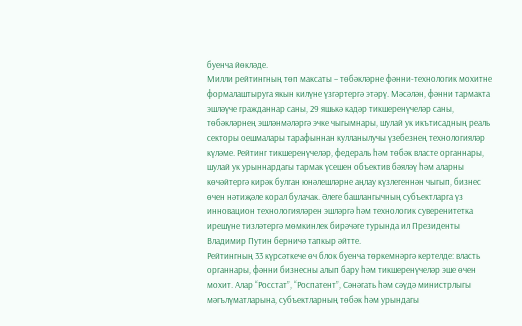буенча йөкләде.
Милли рейтингның төп максаты – төбәкләрне фәнни-технологик мохитне формалаштыруга якын килүне үзгәртергә этәрү. Мәсәлән, фәнни тармакта эшләүче гражданнар саны, 29 яшькә кадәр тикшеренүчеләр саны, төбәкләрнең эшләнмәләргә эчке чыгымнары, шулай ук икътисадның реаль секторы оешмалары тарафыннан кулланылучы үзебезнең технологияләр күләме. Рейтинг тикшеренүчеләр, федераль һәм төбәк власте органнары, шулай ук урыннардагы тармак үсешен объектив бәяләү һәм аларны көчәйтергә кирәк булган юнәлешләрне аңлау күзлегеннән чыгып, бизнес өчен нәтиҗәле корал булачак. Әлеге башлангычның субъектларга үз инновацион технологияләрен эшләргә һәм технологик суверенитетка ирешүне тизләтергә мөмкинлек бирәчәге турында ил Президенты Владимир Путин берничә тапкыр әйтте.
Рейтингның 33 күрсәткече өч блок буенча төркемнәргә кертелде: власть органнары, фәнни бизнесны алып бару һәм тикшеренүчеләр эше өчен мохит. Алар “Росстат”, “Роспатент”, Сәнәгать һәм сәүдә министрлыгы мәгълүматларына, субъектларның төбәк һәм урындагы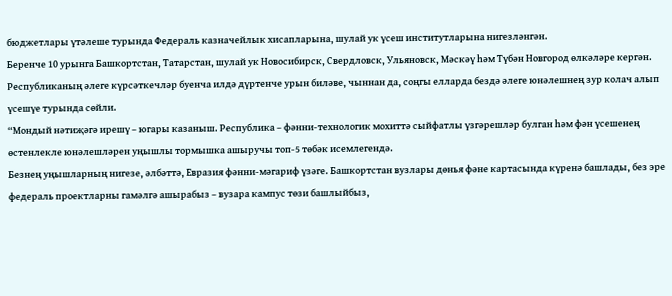бюджетлары үтәлеше турында Федераль казначейлык хисапларына, шулай ук үсеш институтларына нигезләнгән.
Беренче 10 урынга Башкортстан, Татарстан, шулай ук Новосибирск, Свердловск, Ульяновск, Мәскәү һәм Түбән Новгород өлкәләре кергән.
Республиканың әлеге күрсәткечләр буенча илдә дүртенче урын биләве, чыннан да, соңгы елларда бездә әлеге юнәлешнең зур колач алып үсешүе турында сөйли.
“Мондый нәтиҗәгә ирешү – югары казаныш. Республика – фәнни-технологик мохиттә сыйфатлы үзгәрешләр булган һәм фән үсешенең өстенлекле юнәлешләрен уңышлы тормышка ашыручы топ-5 төбәк исемлегендә.
Безнең уңышларның нигезе, әлбәттә, Евразия фәнни-мәгариф үзәге. Башкортстан вузлары дөнья фәне картасында күренә башлады, без эре федераль проектларны гамәлгә ашырабыз – вузара кампус төзи башлыйбыз,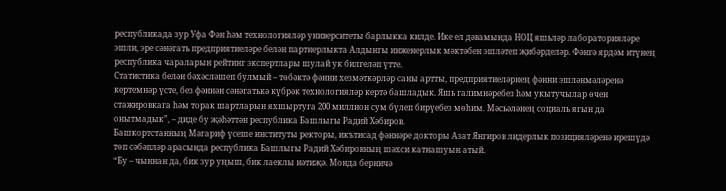республикада зур Уфа Фән һәм технологияләр университеты барлыкка килде. Ике ел дәвамында НОЦ яшьләр лабораторияләре эшли, эре сәнәгать предприятиеләре белән партнерлыкта Алдынгы инженерлык мәктәбен эшләтеп җибәрделәр. Фәнгә ярдәм итүнең республика чараларын рейтинг экспертлары шулай ук билгеләп үтте.
Статистика белән бәхәсләшеп булмый – төбәктә фәнни хезмәткәрләр саны артты, предприятиеләрнең фәнни эшләнмәләренә кертемнәр үсте, без фәннән сәнәгатькә күбрәк технологияләр кертә башладык. Яшь галимнәребез һәм укытучылар өчен стажировкага һәм торак шартларын яхшыртуга 200 миллион сум бүлеп бирүебез мөһим. Мәсьәләнең социаль ягын да онытмадык”, – диде бу җәһәттән республика Башлыгы Радий Хәбиров.
Башкортстанның Мәгариф үсеше институты ректоры, икътисад фәннәре докторы Азат Янгиров лидерлык позицияләренә ирешүдә төп сәбәпләр арасында республика Башлыгы Радий Хәбировның шәхси катнашуын атый.
“Бу – чыннан да, бик зур уңыш, бик лаеклы нәтиҗә. Монда берничә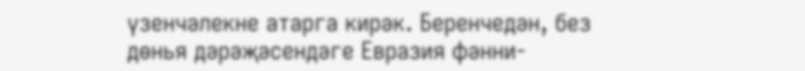үзенчәлекне атарга кирәк. Беренчедән, без дөнья дәрәҗәсендәге Евразия фәнни-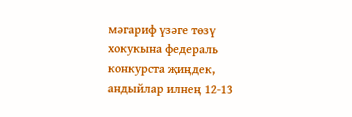мәгариф үзәге төзү хокукына федераль конкурста җиңдек, андыйлар илнең 12-13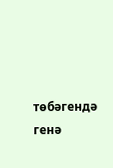төбәгендә генә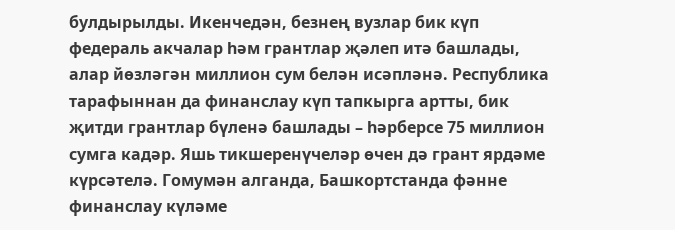булдырылды. Икенчедән, безнең вузлар бик күп федераль акчалар һәм грантлар җәлеп итә башлады, алар йөзләгән миллион сум белән исәпләнә. Республика тарафыннан да финанслау күп тапкырга артты, бик җитди грантлар бүленә башлады – һәрберсе 75 миллион сумга кадәр. Яшь тикшеренүчеләр өчен дә грант ярдәме күрсәтелә. Гомумән алганда, Башкортстанда фәнне финанслау күләме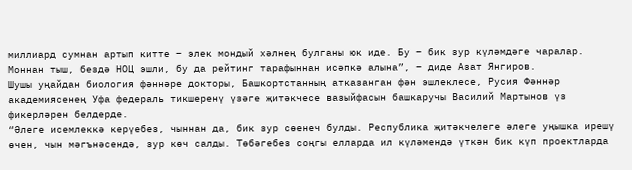миллиард сумнан артып китте – элек мондый хәлнең булганы юк иде. Бу – бик зур күләмдәге чаралар. Моннан тыш, бездә НОЦ эшли, бу да рейтинг тарафыннан исәпкә алына”, – диде Азат Янгиров.
Шушы уңайдан биология фәннәре докторы, Башкортстанның атказанган фән эшлеклесе, Русия Фәннәр академиясенең Уфа федераль тикшеренү үзәге җитәкчесе вазыйфасын башкаручы Василий Мартынов үз фикерләрен белдерде.
“Әлеге исемлеккә керүебез, чыннан да, бик зур сөенеч булды. Республика җитәкчелеге әлеге уңышка ирешү өчен, чын мәгънәсендә, зур көч салды. Төбәгебез соңгы елларда ил күләмендә үткән бик күп проектларда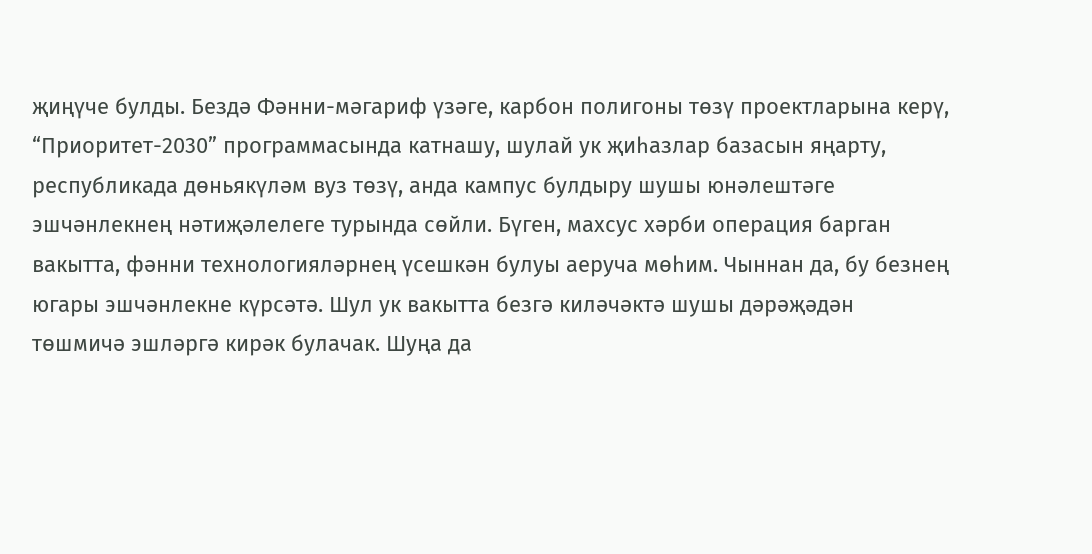җиңүче булды. Бездә Фәнни-мәгариф үзәге, карбон полигоны төзү проектларына керү, “Приоритет-2030” программасында катнашу, шулай ук җиһазлар базасын яңарту, республикада дөньякүләм вуз төзү, анда кампус булдыру шушы юнәлештәге эшчәнлекнең нәтиҗәлелеге турында сөйли. Бүген, махсус хәрби операция барган вакытта, фәнни технологияләрнең үсешкән булуы аеруча мөһим. Чыннан да, бу безнең югары эшчәнлекне күрсәтә. Шул ук вакытта безгә киләчәктә шушы дәрәҗәдән төшмичә эшләргә кирәк булачак. Шуңа да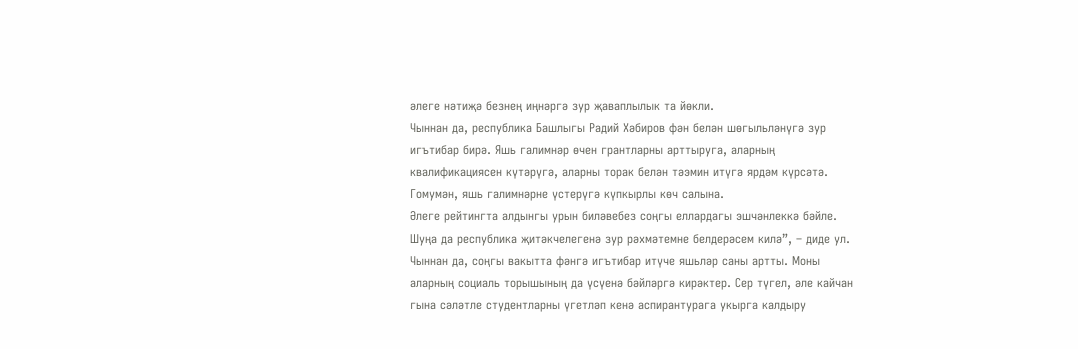әлеге нәтиҗә безнең иңнәргә зур җаваплылык та йөкли.
Чыннан да, республика Башлыгы Радий Хәбиров фән белән шөгыльләнүгә зур игътибар бирә. Яшь галимнәр өчен грантларны арттыруга, аларның квалификациясен күтәрүгә, аларны торак белән тәэмин итүгә ярдәм күрсәтә. Гомумән, яшь галимнәрне үстерүгә күпкырлы көч салына.
Әлеге рейтингта алдынгы урын биләвебез соңгы еллардагы эшчәнлеккә бәйле. Шуңа да республика җитәкчелегенә зур рәхмәтемне белдерәсем килә”, – диде ул.
Чыннан да, соңгы вакытта фәнгә игътибар итүче яшьләр саны артты. Моны аларның социаль торышының да үсүенә бәйләргә кирәктер. Сер түгел, әле кайчан гына сәләтле студентларны үгетләп кенә аспирантурага укырга калдыру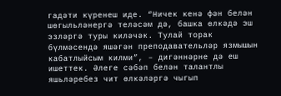гадәти күренеш иде. “Ничек кенә фән белән шөгыльләнергә теләсәм дә, башка өлкәдә эш эзләргә туры киләчәк. Тулай торак бүлмәсендә яшәгән преподавательләр язмышын кабатлыйсым килми”, – дигәннәрне дә еш ишеттек. Әлеге сәбәп белән талантлы яшьләребез чит өлкәләргә чыгып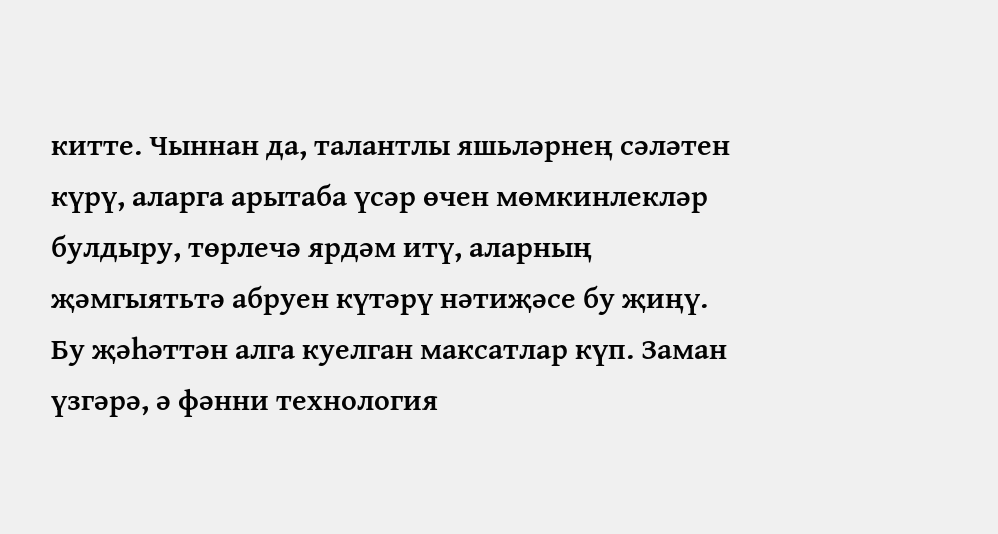китте. Чыннан да, талантлы яшьләрнең сәләтен күрү, аларга арытаба үсәр өчен мөмкинлекләр булдыру, төрлечә ярдәм итү, аларның җәмгыятьтә абруен күтәрү нәтиҗәсе бу җиңү. Бу җәһәттән алга куелган максатлар күп. Заман үзгәрә, ә фәнни технология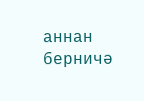аннан берничә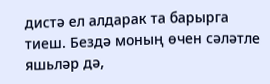дистә ел алдарак та барырга тиеш. Бездә моның өчен сәләтле яшьләр дә,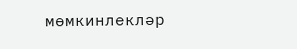мөмкинлекләр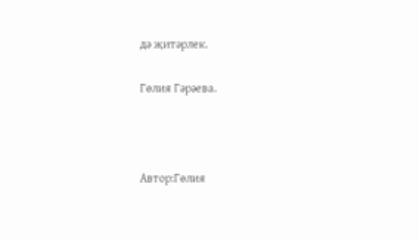дә җитәрлек.

Гөлия Гәрәева.



Автор:Гөлия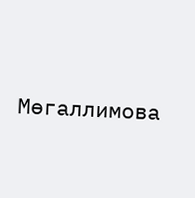Мөгаллимова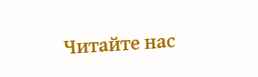Читайте нас